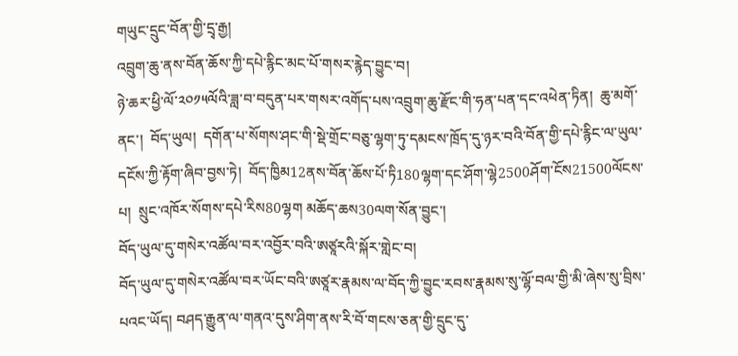གཡུང་དྲུང་བོན་གྱི་དྲྭ་རྒྱ།
འབྲུག་ཆུ་ནས་བོན་ཆོས་ཀྱི་དཔེ་རྙིང་མང་པོ་གསར་རྙེད་བྱུང་བ།
ཉེ་ཆར་ཕྱི་ལོ་༢༠༡༥ལོའི་ཟླ་བ་བདུན་པར་གསར་འགོད་པས་འབྲུག་ཆུ་རྫོང་གི་ཧན་པན་དང་འཕེན་ཏིན།  ཆུ་མགོ་ནང་།  བོད་ཡུལ།  དགོན་པ་སོགས་ཤང་གི་སྡེ་གྲོང་བཅུ་ལྷག་ཏུ་དམངས་ཁྲོད་དུ་ཉར་བའི་བོན་གྱི་དཔེ་རྙིང་ལ་ཡུལ་དངོས་ཀྱི་རྟོག་ཞིབ་བྱས་ཏེ།  བོད་ཁྱིམ12ནས་བོན་ཆོས་པོ་ཏི180ལྷག་དང་ཤོག་ལྷེ2500ཤོག་ངོས21500ལོངས་པ།  སྲུང་འཁོར་སོགས་དཔེ་རིས80ལྷག མཆོད་ཆས30ལག་སོན་བྱུང་།
བོད་ཡུལ་དུ་གསེར་འཚོལ་བར་འབྱོར་བའི་ཨཙཱརའི་སྐོར་གླེང་བ།
བོད་ཡུལ་དུ་གསེར་འཚོལ་བར་ཡོང་བའི་ཨཙཱར་རྣམས་ལ་བོད་ཀྱི་བྱུང་རབས་རྣམས་སུ་ལྷོ་བལ་གྱི་མི་ཞེས་སུ་བྲིས་པའང་ཡོད། བཤད་རྒྱུན་ལ་གནའ་དུས་ཤིག་ནས་རི་བོ་གངས་ཅན་གྱི་དྲུང་དུ་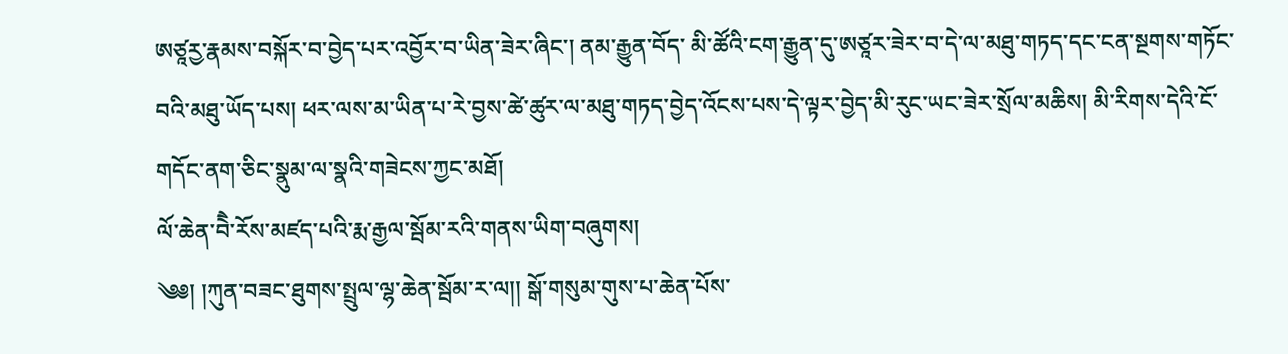ཨཙཱརྱ་རྣམས་བསྐོར་བ་བྱེད་པར་འབྱོར་བ་ཡིན་ཟེར་ཞིང་། ནམ་རྒྱུན་བོད་ མི་ཚོའི་ངག་རྒྱུན་དུ་ཨཙཱར་ཟེར་བ་དེ་ལ་མཐུ་གཏད་དང་ངན་སྔགས་གཏོང་བའི་མཐུ་ཡོད་པས། ཕར་ལས་མ་ཡིན་པ་རེ་བྱས་ཚེ་ཚུར་ལ་མཐུ་གཏད་བྱེད་འོངས་པས་དེ་ལྟར་བྱེད་མི་རུང་ཡང་ཟེར་སྲོལ་མཆིས། མི་རིགས་དེའི་ངོ་གདོང་ནག་ཅིང་སྣུམ་ལ་སྣའི་གཟེངས་ཀྱང་མཐོ།
ལོ་ཆེན་བེཻ་རོས་མཛད་པའི་རྨ་རྒྱལ་སྦོམ་རའི་གནས་ཡིག་བཞུགས།
༄༅། །ཀུན་བཟང་ཐུགས་སྤྲུལ་ལྷ་ཆེན་སྦོམ་ར་ལ།། སྒོ་གསུམ་གུས་པ་ཆེན་པོས་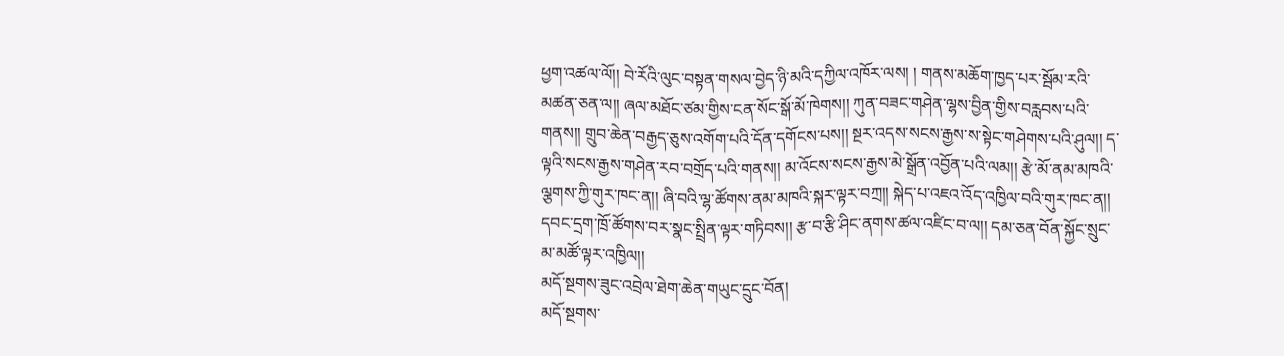ཕྱག་འཚལ་ལོ།། བེ་རོའི་ལུང་བསྟན་གསལ་བྱེད་ཉི་མའི་དཀྱིལ་འཁོར་ལས། ། གནས་མཆོག་ཁྱད་པར་སྦོམ་རའི་མཚན་ཅན་ལ།། ཞལ་མཐོང་ཙམ་གྱིས་ངན་སོང་སྒོ་མོ་ཁེགས།། ཀུན་བཟང་གཤེན་ལྷས་བྱིན་གྱིས་བརླབས་པའི་གནས།། གྲུབ་ཆེན་བརྒྱད་ཅུས་འགོག་པའི་དོན་དགོངས་པས།། སྔར་འདས་སངས་རྒྱས་ས་སྟེང་གཤེགས་པའི་ཤུལ།། ད་ལྟའི་སངས་རྒྱས་གཤེན་རབ་བགྲོད་པའི་གནས།། མ་འོངས་སངས་རྒྱས་མེ་སྒྲོན་འབྱོན་པའི་ལམ།། རྩེ་མོ་ནམ་མཁའི་ལྕགས་ཀྱི་གུར་ཁང་ན།། ཞི་བའི་ལྷ་ཚོགས་ནམ་མཁའི་སྐར་ལྟར་བཀྲ།། སྐེད་པ་འཇའ་འོད་འཁྱིལ་བའི་གུར་ཁང་ན།། དབང་དྲག་ཁྲོ་ཚོགས་བར་སྣང་སྤྲིན་ལྟར་གཏིབས།། རྩ་བ་རྩི་ཤིང་ནགས་ཚལ་འཛིང་བ་ལ།། དམ་ཅན་བོན་སྐྱོང་སྲུང་མ་མཚོ་ལྟར་འཁྱིལ།།
མདོ་སྔགས་ཟུང་འབྲེལ་ཐེག་ཆེན་གཡུང་དྲུང་བོན།
མདོ་སྔགས་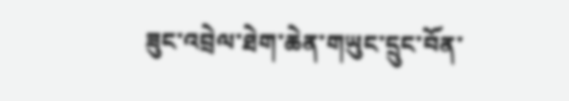ཟུང་འབྲེལ་ཐེག་ཆེན་གཡུང་དྲུང་བོན་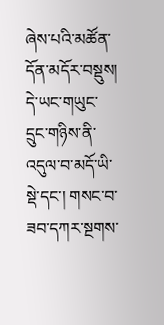ཞེས་པའི་མཚོན་དོན་མདོར་བསྡུས། དེ་ཡང་གཡུང་དྲུང་གཉིས་ནི་འདུལ་བ་མདོ་ཡི་སྡེ་དང་། གསང་བ་ཟབ་དཀར་སྔགས་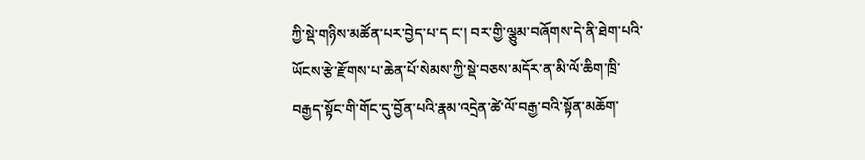ཀྱི་སྡེ་གཉིས་མཚོན་པར་བྱེད་པ་ད ང་། བར་གྱི་ལྕུམ་བཞོགས་དེ་ནི་ཐེག་པའི་ཡོངས་རྩེ་རྫོགས་པ་ཆེན་པོ་སེམས་ཀྱི་སྡེ་བཅས་མདོར་ན་མི་ལོ་ཆིག་ཁྲི་བརྒྱད་སྟོང་གི་གོང་དུ་བྱོན་པའི་རྣམ་འདྲེན་ཚེ་ལོ་བརྒྱ་བའི་སྟོན་མཆོག་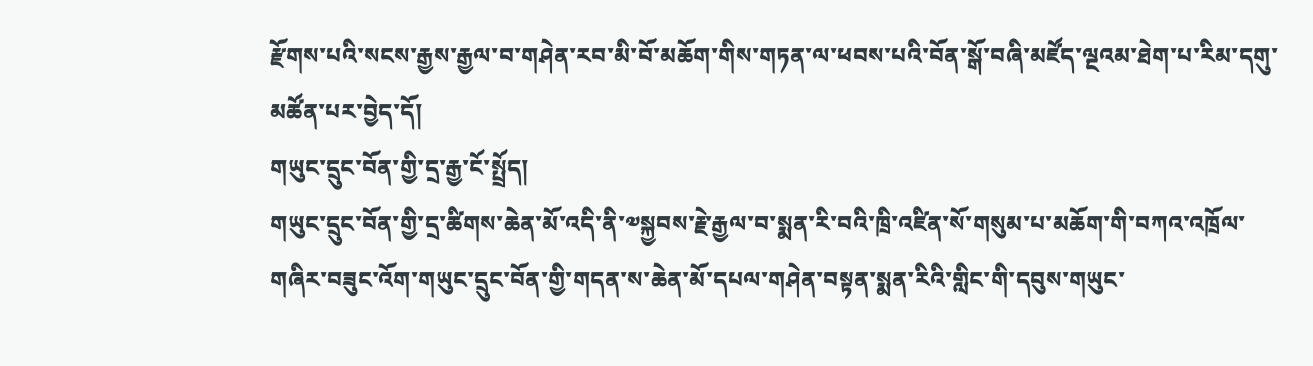རྫོགས་པའི་སངས་རྒྱས་རྒྱལ་བ་གཤེན་རབ་མི་བོ་མཆོག་གིས་གཏན་ལ་ཕབས་པའི་བོན་སྒོ་བཞི་མཛོད་ལྔའམ་ཐེག་པ་རིམ་དགུ་མཚོན་པར་བྱེད་དོ།
གཡུང་དྲུང་བོན་གྱི་དྲ་རྒྱ་ངོ་སྤྲོད།
གཡུང་དྲུང་བོན་གྱི་དྲ་ཚིགས་ཆེན་མོ་འདི་ནི་༧སྐྱབས་རྗེ་རྒྱལ་བ་སྨན་རི་བའི་ཁྲི་འཛིན་སོ་གསུམ་པ་མཆོག་གི་བཀའ་འཁྲོལ་གཞིར་བཟུང་འོག་གཡུང་དྲུང་བོན་གྱི་གདན་ས་ཆེན་མོ་དཔལ་གཤེན་བསྟན་སྨན་རིའི་གླིང་གི་དབུས་གཡུང་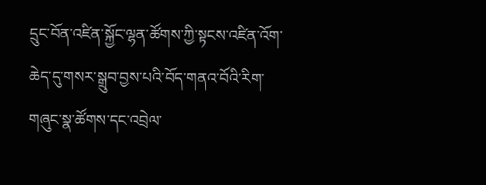དྲུང་བོན་འཛིན་སྐྱོང་ལྷན་ཚོགས་ཀྱི་སྟངས་འཛིན་འོག་ཆེད་དུ་གསར་སྒྲུབ་བྱས་པའི་བོད་གནའ་བོའི་རིག་གཞུང་སྣ་ཚོགས་དང་འབྲེལ་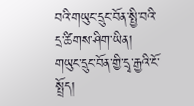བའི་གཡུང་དྲུང་བོན་སྤྱི་བའི་དྲ་ཚིགས་ཤིག་ཡིན།
གཡུང་དྲུང་བོན་གྱི་དྲྭ་རྒྱའི་ངོ་སྤྲོད།